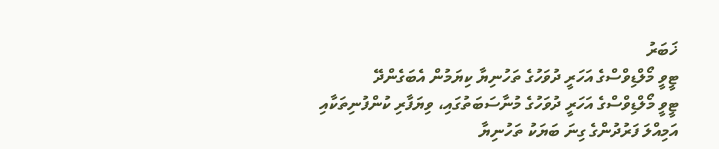ޚަބަރު
ޓީވީ މޯލްޑިވްސްގެ އަހަރީ ދުވަހުގެ ތަހުނިޔާ ކިޔަމުން އެބަގެންދޭ
ޓީވީ މޯލްޑިވްސްގެ އަހަރީ ދުވަހުގެ މުނާސަބަތުގައި، ވިޔަފާރި ކުންފުނިތަކާއި އަމިއްލަ ފަރުދުންގެ ގިނަ ބަޔަކު ތަހުނިޔާ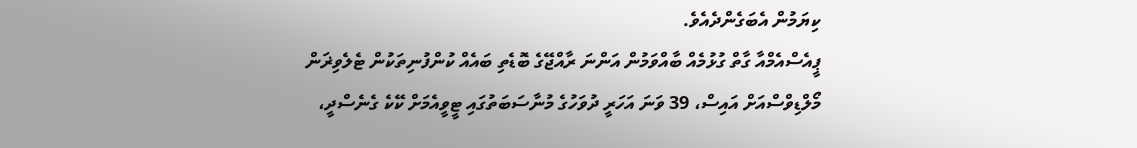ކިޔަމުން އެބަގެންދެއެވެ.
ޕީއެސްއެމްއާ ގާތް ގުޅުމެއް ބާއްވަމުން އަންނަ ރާއްޖޭގެ ބޮޑެތި ބައެއް ކުންފުނިތަކުން ޓެލެވިޜަން މޯލްޑިވްސްއަށް އައިސް، 39 ވަނަ އަހަރީ ދުވަހުގެ މުނާސަބަތުގައި ޓީވީއެމަށް ކޭކެ ގެނެސްދީ،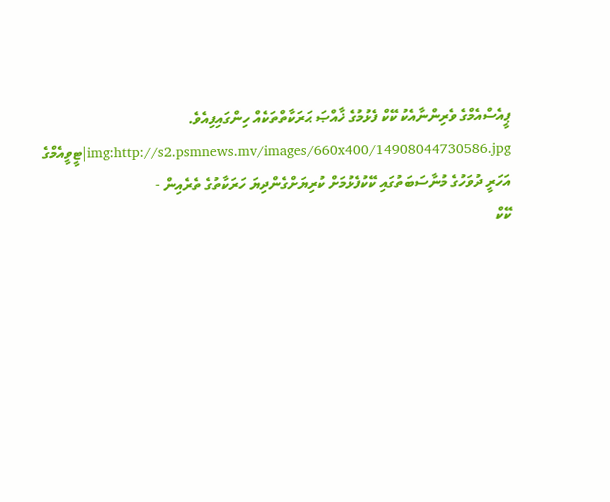ޕީއެސްއެމްގެ ވެރިންނާއެކު ކޭކް ފެޅުމުގެ ޚާއްޞަ ޙަރަކާތްތަކެއް ހިންގައިފިއެވެ. img:http://s2.psmnews.mv/images/660x400/14908044730586.jpg|ޓީވީއެމްގެ އަހަރީ ދުވަހުގެ މުނާސަބަތުގައި ކޭކުފެޅުމަށް ކުރިޔަށްގެންދިޔަ ހަރަކާތުގެ ތެރެއިން -
ކޭކް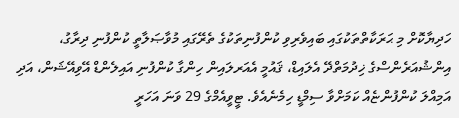ހަދިޔާކޮށް މި ޙަރަކާތްތަކުގައި ބައިވެރިވި ކުންފުނިތަކުގެ ތެރޭގައި މުވާޞަލާތީ ކުންފުނި ދިރާގު، އިންޝުއަރެންސްގެ ޚިދުމަތްދޭ އެލައިޑް، ޤައުމީ އެއަރލައިން ހިންގާ ކުންފުނި އައިލެންޑް އޭވިއޭޝަން، އަދި އަމިއްލަ ކުންފުންޏެއް ކަމަށްވާ ސިމްޑީ ހިމެނެއެވެ. ޓީވީއެމްގެ 29 ވަނަ އަހަރީ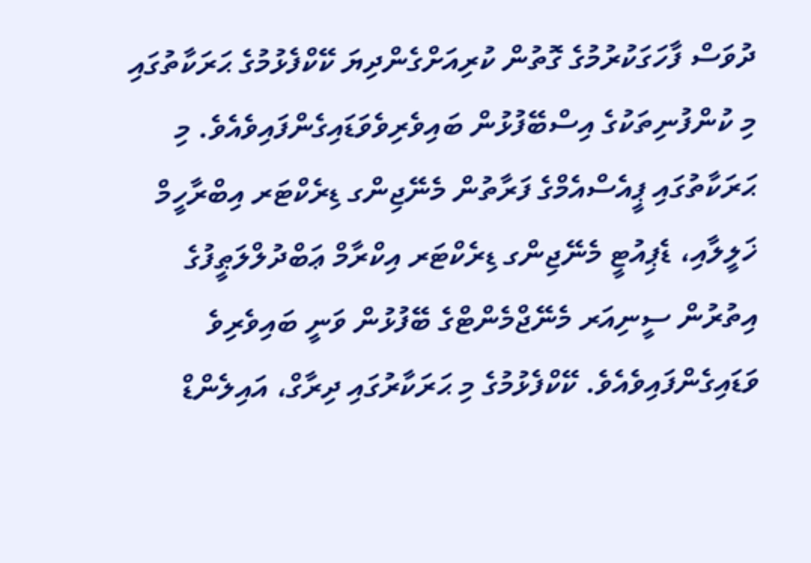ދުވަސް ފާހަގަކުރުމުގެ ގޮތުން ކުރިއަށްގެންދިޔަ ކޭކްފެޅުމުގެ ޙަރަކާތުގައި މި ކުންފުނިތަކުގެ އިސްބޭފުޅުން ބައިވެރިވެވަޑައިގެންފައިވެއެވެ. މި ޙަރަކާތުގައި ޕީއެސްއެމްގެ ފަރާތުން މެނޭޖިންގ ޑިރެކްޓަރ އިބްރާހީމް ޚަލީލާއި، ޑެޕިއުޓީ މެނޭޖިންގ ޑިރެކްޓަރ އިކްރާމް ޢަބްދުލްލަޠީފުގެ އިތުރުން ސީނިއަރ މެނޭޖްމެންޓްގެ ބޭފުޅުން ވަނީ ބައިވެރިވެ ވަޑައިގެންފައިވެއެވެ. ކޭކްފެޅުމުގެ މި ޙަރަކާރުގައި ދިރާގް، އައިލެންޑް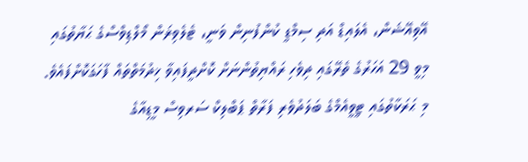އޭވިއޭޝަން، އެލައިޑް އަދި ސިމްޑީ ކުންފުނިން ވަނީ، ޓެލެވިޜަން މޯލްޑިވްސްގެ ޙަޔާތުގައި މިވީ 29 އަހަރުގެ ތެރޭގައި ދިވެހި ރައްޔިތުންނަށް ކޮށްދީފައިވާ ޚިދުމަތްތައް ފާހަގަކޮށްފައެވެ. މި ޙަރަކާތުގައި ޓީވީއެމްގެ ބަލަދުވެރި ފަރާތް ޕަބްލިކް ސަރވިސް މީޑިއާގެ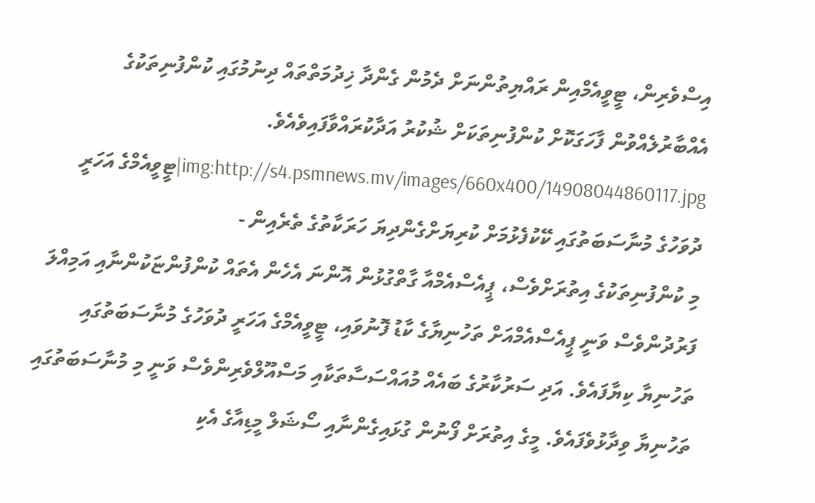އިސްވެރިން، ޓީވީއެމްއިން ރައްޔިތުންނަށް ދެމުން ގެންދާ ޚިދުމަތްތައް ދިނުމުގައި ކުންފުނިތަކުގެ އެއްބާރުލެއްވުން ފާހަގަކޮށް ކުންފުނިތަކަށް ޝުކުރު އަދާކުރައްވާފައިވެއެވެ. img:http://s4.psmnews.mv/images/660x400/14908044860117.jpg|ޓީވީއެމްގެ އަހަރީ ދުވަހުގެ މުނާސަބަތުގައި ކޭކުފެޅުމަށް ކުރިޔަށްގެންދިޔަ ހަރަކާތުގެ ތެރެއިން -
މި ކުންފުނިތަކުގެ އިތުރަށްވެސް، ޕީއެސްއެމްއާ ގާތްގުޅުން އޮންނަ އެހެން އެތައް ކުންފުންޏަކުންނާއި އަމިއްލަ ފަރުދުންވެސް ވަނީ ޕީއެސްއެމްއަށް ތަހުނިޔާގެ ކާޑު ފޮނުވައި، ޓީވީއެމްގެ އަހަރީ ދުވަހުގެ މުނާސަބަތުގައި ތަހުނިޔާ ކިޔާފައެވެ. އަދި ސަރުކާރުގެ ބައެއް މުއައްސަސާތަކާއި މަސްއޫލްވެރިންވެސް ވަނީ މި މުނާސަބަތުގައި ތަހުނިޔާ ވިދާޅުވެފައެވެ. މީގެ އިތުރަށް ފޯނުން ގުޅައިގެންނާއި ސޯޝަލް މީޑިއާގެ އެކި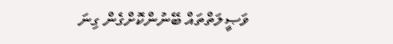ވަޞީލަތްތައް ބޭނުންކޮށްގެން ގިނަ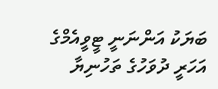ބަޔަކު އަންނަނީ ޓީވީއެމްގެ އަހަރީ ދުވަހުގެ ތަހުނިޔާ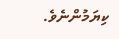ކިޔަމުންނެވެ.